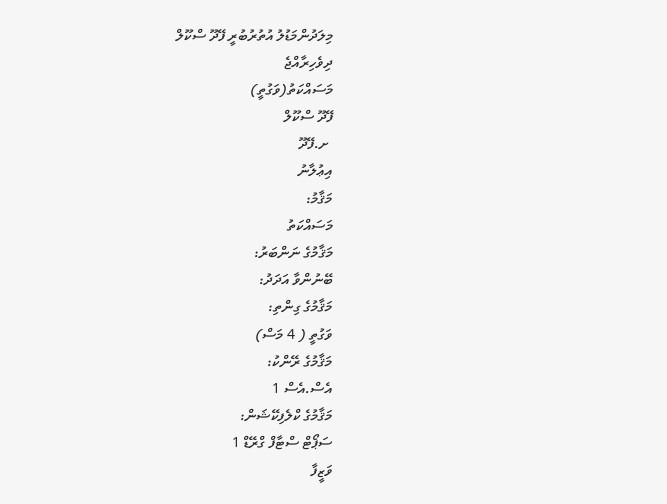މިލަދުންމަޑުލު އުތުރުބުރީ ފޭދޫ ސްކޫލް
ދިވެހިރާއްޖެ
މަސައްކަތު(ވަގުތީ)
ފޭދޫ ސްކޫލް
 ށ.ފޭދޫ
އިޢުލާނު
މަޤާމު:
މަސައްކަތު
މަޤާމުގެ ނަންބަރު:
ބޭނުންވާ އަދަދު:
މަޤާމުގެ ގިންތި:
ވަގުތީ ( 4 މަސް)
މަޤާމުގެ ރޭންކު:
އެސް.އެސް 1
މަޤާމުގެ ކްލެފިކޭޝަން:
ސަޕޯޓް ސްޓާފް ގްރޭޑް 1
ވަޒީފާ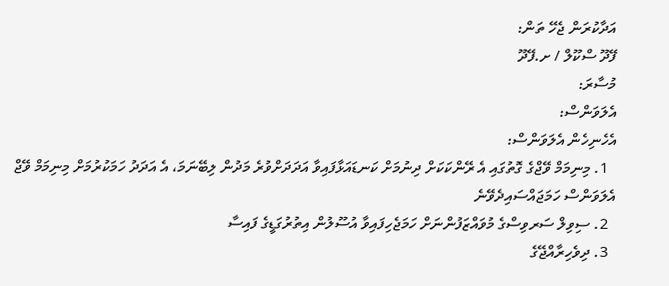އަދާކުރަން ޖެހޭ ތަން:
ފޭދޫ ސްކޫލް / ށ.ފޭދޫ
މުސާރަ:
އެލަވަންސް:
އެހެނިހެން އެލަވަންސް:
  1. މިނިމަމް ވޭޖްގެ ގޮތުގައި އެ ރޭންކަކަށް ދިނުމަށް ކަނޑައަޅާފައިވާ އަދަދަށްވުރެ މަދުން ލިބޭނަމަ، އެ އަދަދު ހަމަކުރުމަށް މިނިމަމް ވޭޖް އެލަވަންސް ހަމަޖައްސައިދެވޭނެ
  2. ސިވިލް ސަރވިސްގެ މުވައްޒަފުންނަށް ހަމަޖެހިފައިވާ އުސޫލުން އިތުރުގަޑީގެ ފައިސާ
  3. ދިވެހިރާއްޖޭގެ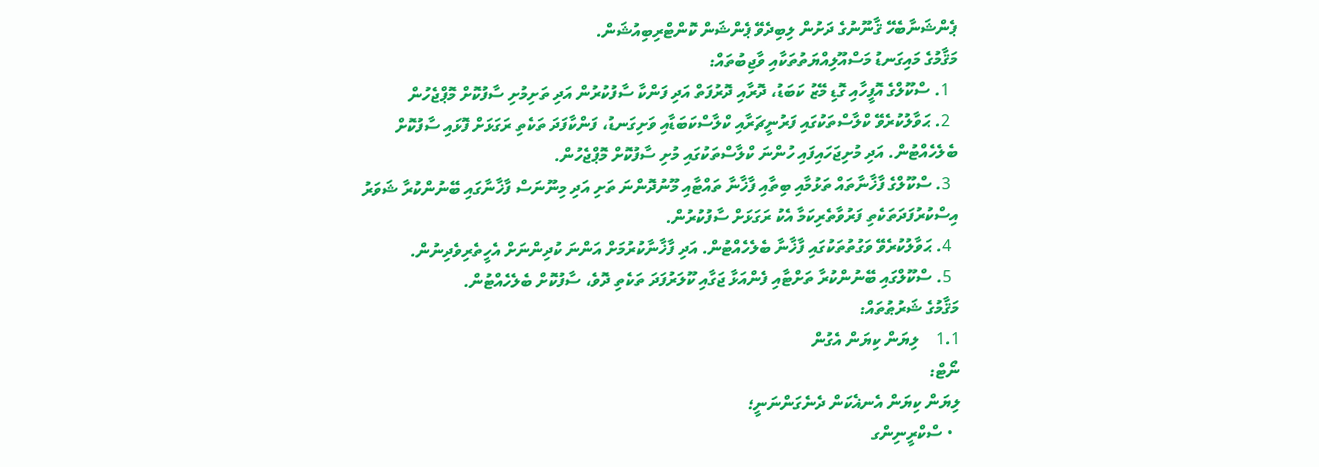ޕެންޝަނާބެހޭ ޤާނޫނުގެ ދަށުން ލިބިދެވޭ ޕެންޝަން ކޮންޓްރިބިއުޝަން.
މަޤާމުގެ މައިގަނޑު މަސްއޫލިއްޔަތުތަކާއި ވާޖިބުތައް:
  1. ސްކޫލްގެ އޮފީހާއި ގޮޑި މޭޒު ކަބަޑު، ދޮރާއި ދޮރުފަތް އަދި ފަންކާ ސާފުކުރުން އަދި ތަށިމުށި ސާފުކޮށް މޮޕްޖެހުން
  2. ޙަވާލުކުރެވޭ ކްލާސްތަކުގައި ފަރުނީޗަރާއި ކްލާސްކަބަޑާއި ވަށިގަނޑު، ފަންކާފަދަ ތަކެތި ރަގަޅަށް ފޮޅައި ސާފުކޮށް ބެލެހެއްޓުން. އަދި މުށިޖަހައިފައި ހުންނަ ކްލާސްތަކުގައި މުށި ސާފުކޮށް މޮޕްޖެހުން.
  3. ސްކޫލްގެ ފާޚާނާތައް ތަޅުމާއި ބިތާއި ފާޚާނާ ތައްޓާއި މޫނުދޮންނަ ތަށި އަދި މިނޫނަސް ފާޚާނާގައި ބޭނުންކުރާ ޝަވަރު އިސްކުރުފަދަތަކެތި ފަރުވާތެރިކަމާ އެކު ރަގަޅަށް ސާފުކުރުން.
  4. ޙަވާލުކުރެވޭ ވަގުތުތަކުގައި ފާޚާނާ ބެލެހެއްޓުން. އަދި ފާޚާނާކުރުމަށް އަންނަ ކުދިންނަށް އެހީތެރިވެދިނުން.
  5. ސްކޫލްގައި ބޭނުންކުރާ ތަށްޓާއި ފެންއަޅާ ޖަގާއި ކޫލަރުފަދަ ތަކެތި ދޮވެ، ސާފުކޮށް ބެލެހެއްޓުން.
މަޤާމުގެ ޝަރުޠުތައް:
1.1    ލިޔަން ކިޔަން އެގުން
ނޯޓް:
ލިޔަން ކިޔަން އެނޣެކަން ދެނެގަންނަނީ؛
  • ސްކްރީނިންގ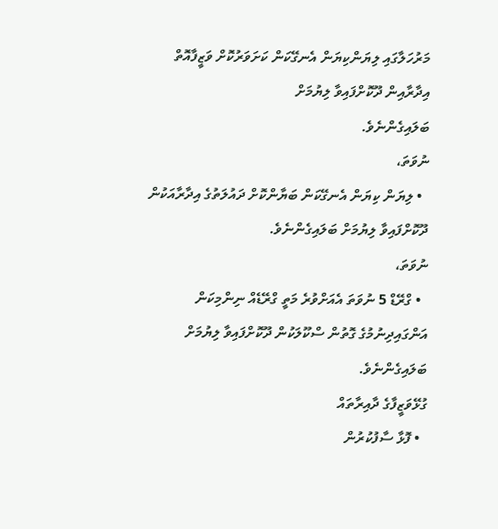މަރުހަލާގައި ލިޔަންކިޔަން އެނގޭކަން ކަށަވަރުކޮށް ވަޒީފާއޮތް އިދާރާއިން ދޫކޮށްފައިވާ ލިޔުމަށް
ބަލައިގެންނެވެ.
ނުވަތަ،
  • ލިޔަން ކިޔަން އެނގޭކަން ބަޔާންކޮށް ދައުލަތުގެ އިދާރާއަކުން ދޫކޮށްފައިވާ ލިޔުމަށް ބަލައިގެންނެވެ.
ނުވަތަ،
  • ގްރޭޑް 5 ނުވަތަ އެއަށްވުރެ މަތީ ގްރޭޑެއް ނިންމިކަން އަންގައިދިނުމުގެ ގޮތުން ސްކޫލަކުން ދޫކޮށްފައިވާ ލިޔުމަށް ބަލައިގެންނެވެ.
ގުޅޭވަޒީފާގެ ދާއިރާތައް
  • ފޮޅާ ސާފުކުރުން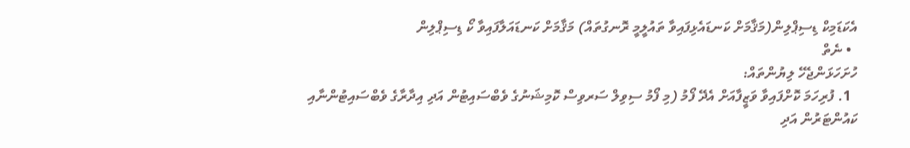އެކަޑަމިކް ޑިސިޕްލިން(މަޤާމަށް ކަނޑައެޅިފައިވާ ތައުލީމީ ރޮނގުތައް) މަޤާމަށް ކަނޑައަލާފައިވާ ކޯ ޑިސިޕްލިން
  • ނެތް
ހުށަހަޅަންޖެހޭ ލިޔުންތައް:
  1. ފުރިހަމަ ކޮށްފައިވާ ވަޒީފާއަށް އެދޭ ފޯމު (މި ފޯމު ސިވިލް ސަރވިސް ކޮމިޝަނުގެ ވެބްސައިޓުން އަދި އިދާރާގެ ވެބްސައިޓުންނާއި ކައުންޓަރުން އަދި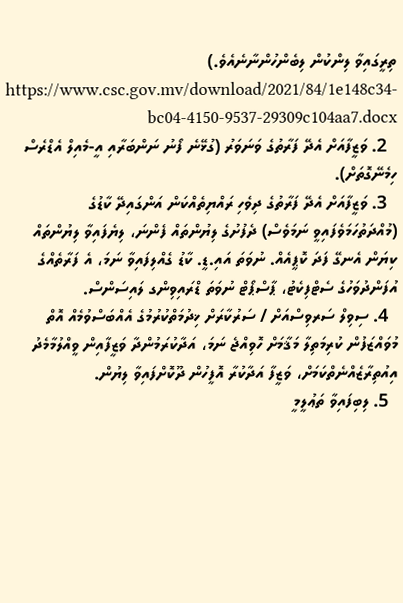ތިރީގައިވާ ލިންކުން ލިބެންހުންނާނެއެވެ.)  https://www.csc.gov.mv/download/2021/84/1e148c34-bc04-4150-9537-29309c104aa7.docx
  2. ވަޒީފާއަށް އެދޭ ފަރާތުގެ ވަނަވަރު (ގުޅޭނެ ފޯނު ނަންބަރާއި އީ-މެއިލް އެޑްރެސް ހިމެނޭގޮތަށް).
  3. ވަޒީފާއަށް އެދޭ ފަރާތުގެ ދިވެހި ރައްޔިތެއްކަން އަންގައިދޭ ކާޑުގެ (މުއްދަތުހަމަވެފައިވީ ނަމަވެސް) ދެފުށުގެ ލިޔުންތައް ފެންނަ، ލިޔެފައިވާ ލިޔުންތައް ކިޔަން އެނގޭ ފަދަ ކޮޕީއެއް. ނުވަތަ އައި.ޑީ. ކާޑު ގެއްލިފައިވާ ނަމަ، އެ ފަރާތެއްގެ އުފަންދުވަހުގެ ސެޓްފިކެޓު، ޕާސްޕޯޓް ނުވަތަ ޑްރައިވިންގ ލައިސަންސް.
  4. ސިވިލް ސަރވިސްއަށް / ސަރުކާރަށް ޚިދުމަތްކުރުމުގެ އެއްބަސްވުމެއް އޮތް މުވައްޒަފުން ކުރިމަތިލާ މަޤާމަށް ހޮވިއްޖެ ނަމަ، އަދާކުރަމުންދާ ވަޒީފާއިން ވީއްލުމާމެދު އިއުތިރާޒެއްނެތްކަމަށް، ވަޒީފާ އަދާކުރާ އޮފީހުން ދޫކޮށްފައިވާ ލިޔުން.
  5. ލިބިފައިވާ ތަޢުލީމީ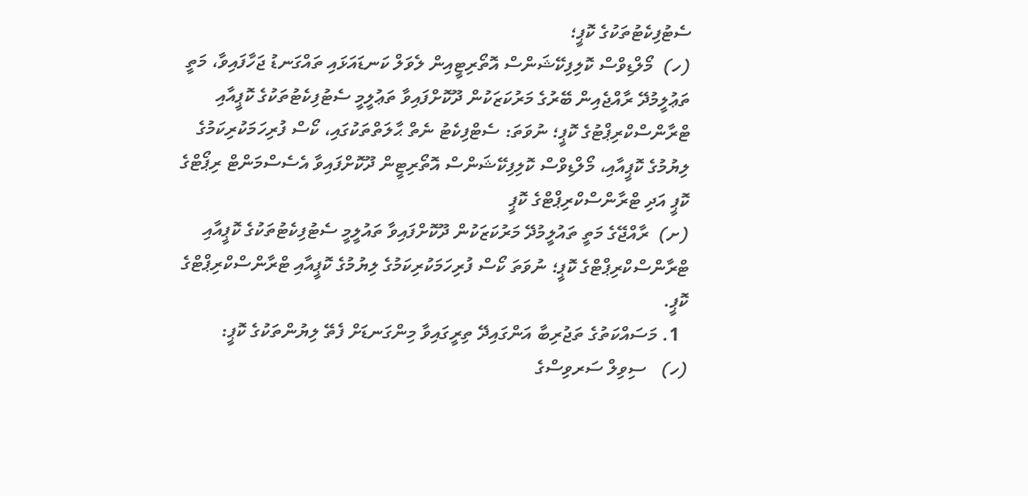ސެޓުފިކެޓުތަކުގެ ކޮޕީ؛
(ހ)  މޯލްޑިވްސް ކޮލިފިކޭޝަންސް އޮތޯރިޓީއިން ލެވަލް ކަނޑައަޅައި ތައްގަނޑު ޖަހާފައިވާ، މަތީ ތަޢުލީމުދޭ ރާއްޖެއިން ބޭރުގެ މަރުކަޒަކުން ދޫކޮށްފައިވާ ތަޢުލީމީ ސެޓުފިކެޓުތަކުގެ ކޮޕީއާއި ޓްރާންސްކްރިޕްޓުގެ ކޮޕީ؛ ނުވަތަ: ސެޓްފިކެޓު ނެތް ޙާލަތްތަކުގައި، ކޯސް ފުރިހަމަކުރިކަމުގެ ލިޔުމުގެ ކޮޕީއާއި، މޯލްޑިވްސް ކޮލިފިކޭޝަންސް އޮތޯރިޓީން ދޫކޮށްފައިވާ އެސެސްމަންޓް ރިޕޯޓްގެ ކޮޕީ އަދި ޓްރާންސްކްރިޕްޓްގެ ކޮޕީ
(ށ)  ރާއްޖޭގެ މަތީ ތައުލީމުދޭ މަރުކަޒަކުން ދޫކޮށްފައިވާ ތައުލީމީ ސެޓުފިކެޓުތަކުގެ ކޮޕީއާއި ޓްރާންސްކްރިޕްޓްގެ ކޮޕީ؛ ނުވަތަ ކޯސް ފުރިހަމަކުރިކަމުގެ ލިޔުމުގެ ކޮޕީއާއި ޓްރާންސްކްރިޕްޓްގެ ކޮޕީ.
  1. މަސައްކަތުގެ ތަޖުރިބާ އަންގައިދޭ ތިރީގައިވާ މިންގަނޑަށް ފެތޭ ލިޔުންތަކުގެ ކޮޕީ:
(ހ)   ސިވިލް ސަރވިސްގެ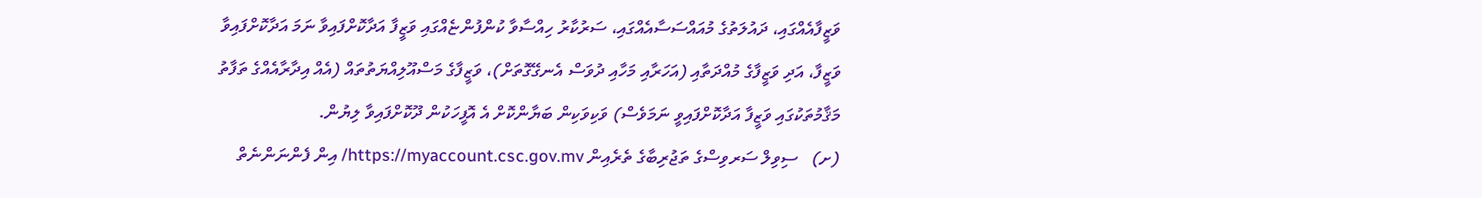ވަޒީފާއެއްގައި، ދައުލަތުގެ މުއައްސަސާއެއްގައި، ސަރުކާރު ހިއްސާވާ ކުންފުންޏެއްގައި ވަޒީފާ އަދާކޮށްފައިވާ ނަމަ އަދާކޮށްފައިވާ ވަޒީފާ، އަދި ވަޒީފާގެ މުއްދަތާއި (އަހަރާއި މަހާއި ދުވަސް އެނގޭގޮތަށް)، ވަޒީފާގެ މަސްއޫލިއްޔަތުތައް (އެއް އިދާރާއެއްގެ ތަފާތު މަޤާމުތަކުގައި ވަޒީފާ އަދާކޮށްފައިވީ ނަމަވެސް) ވަކިވަކިން ބަޔާންކޮށް އެ އޮފީހަކުން ދޫކޮށްފައިވާ ލިޔުން.
(ށ)   ސިވިލް ސަރވިސްގެ ތަޖުރިބާގެ ތެރެއިން https://myaccount.csc.gov.mv/ އިން ފެންނަންނެތް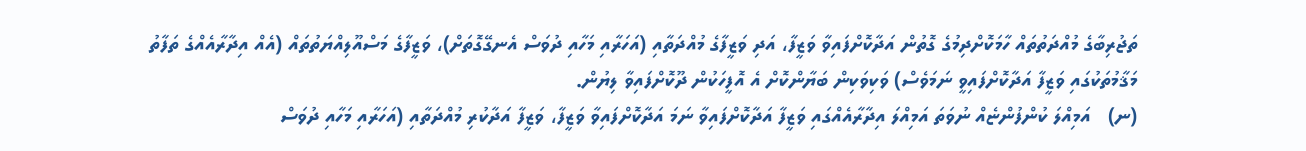ތަޖުރިބާގެ މުއްދަތުތައް ހާމަކޮށްދިމުގެ ގޮތުން އަދާކޮށްފައިވާ ވަޒީފާ، އަދި ވަޒީފާގެ މުއްދަތާއި (އަހަރާއި މަހާއި ދުވަސް އެނގޭގޮތަށް)، ވަޒީފާގެ މަސްއޫލިއްޔަތުތައް (އެއް އިދާރާއެއްގެ ތަފާތު މަޤާމުތަކުގައި ވަޒީފާ އަދާކޮށްފައިވީ ނަމަވެސް) ވަކިވަކިން ބަޔާންކޮށް އެ އޮފީހަކުން ދޫކޮށްފައިވާ ލިޔުން.
(ނ)   އަމިއްލަ ކުންފުންޏެއް ނުވަތަ އަމިއްލަ އިދާރާއެއްގައި ވަޒީފާ އަދާކޮށްފައިވާ ނަމަ އަދާކޮށްފައިވާ ވަޒީފާ، ވަޒީފާ އަދާކުރި މުއްދަތާއި (އަހަރާއި މަހާއި ދުވަސް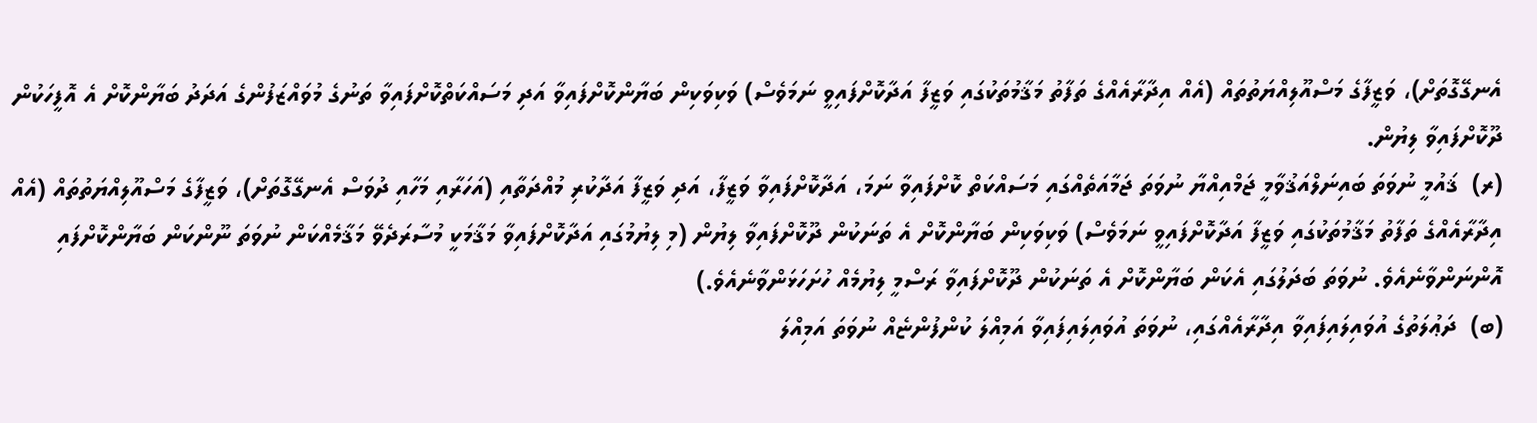އެނގޭގޮތަށް)، ވަޒީފާގެ މަސްއޫލިއްޔަތުތައް (އެއް އިދާރާއެއްގެ ތަފާތު މަޤާމުތަކުގައި ވަޒީފާ އަދާކޮށްފައިވީ ނަމަވެސް) ވަކިވަކިން ބަޔާންކޮށްފައިވާ އަދި މަސައްކަތްކޮށްފައިވާ ތަނުގެ މުވައްޒަފުންގެ އަދަދު ބަޔާންކޮށް އެ އޮފީހަކުން ދޫކޮށްފައިވާ ލިޔުން.
(ރ)  ޤައުމީ ނުވަތަ ބައިނަލްއަޤުވާމީ ޖަމްއިއްޔާ ނުވަތަ ޖަމާއަތެއްގައި މަސައްކަތް ކޮށްފައިވާ ނަމަ، އަދާކޮށްފައިވާ ވަޒީފާ، އަދި ވަޒީފާ އަދާކުރި މުއްދަތާއި (އަހަރާއި މަހާއި ދުވަސް އެނގޭގޮތަށް)، ވަޒީފާގެ މަސްއޫލިއްޔަތުތައް (އެއް އިދާރާއެއްގެ ތަފާތު މަޤާމުތަކުގައި ވަޒީފާ އަދާކޮށްފައިވީ ނަމަވެސް) ވަކިވަކިން ބަޔާންކޮށް އެ ތަނަކުން ދޫކޮށްފައިވާ ލިޔުން (މި ލިޔުމުގައި އަދާކޮށްފައިވާ މަޤާމަކީ މުސާރަދެވޭ މަޤާމެއްކަން ނުވަތަ ނޫންކަން ބަޔާންކޮށްފައި އޮންނަންވާނެއެވެ. ނުވަތަ ބަދަލުގައި އެކަން ބަޔާންކޮށް އެ ތަނަކުން ދޫކޮށްފައިވާ ރަސްމީ ލިޔުމެއް ހުށަހަޅަންވާނެއެވެ.)
(ބ)  ދަޢުލަތުގެ އުވައިލައިފައިވާ އިދާރާއެއްގައި، ނުވަތަ އުވައިލައިފައިވާ އަމިއްލަ ކުންފުންޏެއް ނުވަތަ އަމިއްލަ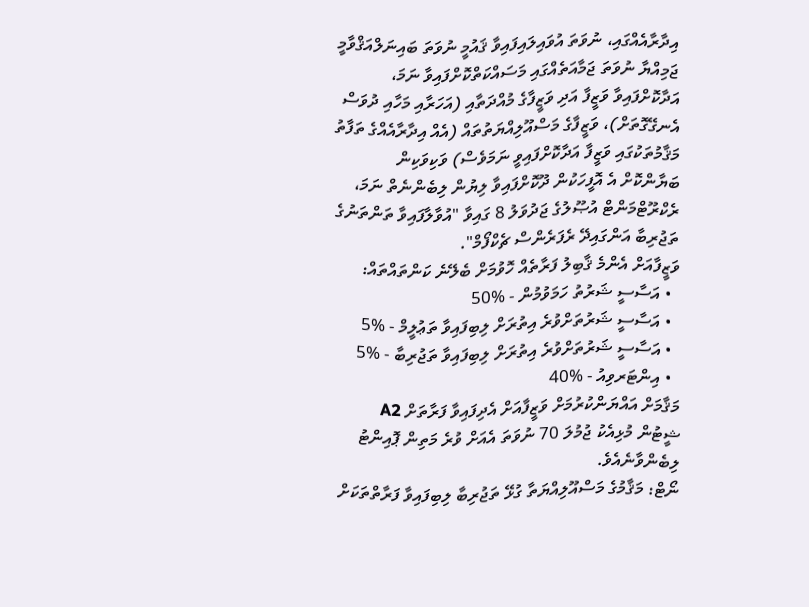އިދާރާއެއްގައި، ނުވަތަ އުވައިލައިފައިވާ ޤައުމީ ނުވަތަ ބައިނަލްއަޤްވާމީ ޖަމިއްޔާ ނުވަތަ ޖަމާއަތެއްގައި މަސައްކަތްކޮށްފައިވާ ނަމަ، އަދާކޮށްފައިވާ ވަޒީފާ އަދި ވަޒީފާގެ މުއްދަތާއި (އަހަރާއި މަހާއި ދުވަސް އެނގޭގޮތަށް)، ވަޒީފާގެ މަސްއޫލިއްޔަތުތައް (އެއް އިދާރާއެއްގެ ތަފާތު މަޤާމުތަކުގައި ވަޒީފާ އަދާކޮށްފައިވީ ނަމަވެސް) ވަކިވަކިން ބަޔާންކޮށް އެ އޮފީހަކުން ދޫކޮށްފައިވާ ލިޔުން ލިބެންނެތް ނަމަ، ރެކްރޫޓްމަންޓް އުޞޫލުގެ ޖަދުވަލު 8 ގައިވާ "އުވާލާފައިވާ ތަންތަނުގެ ތަޖުރިބާ އަންގައިދޭ ރެފަރެންސް ޗެކްފޯމް".
ވަޒީފާއަށް އެންމެ ޤާބިލު ފަރާތެއް ހޮވުމަށް ބެލޭނެ ކަންތައްތައް:
  • އަސާސީ ޝަރުތު ހަމަވުމުން - %50
  • އަސާސީ ޝަރުތަށްވުރެ އިތުރަށް ލިބިފައިވާ ތަޢުލީމް - %5
  • އަސާސީ ޝަރުތަށްވުރެ އިތުރަށް ލިބިފައިވާ ތަޖުރިބާ - %5
  • އިންޓަރވިއު - %40
މަޤާމަށް އައްޔަންކުރުމަށް ވަޒީފާއަށް އެދިފައިވާ ފަރާތަށް A2 ޝީޓުން މުޅިއެކު ޖުމުލަ 70 ނުވަތަ އެއަށް ވުރެ މަތިން ޕޮއިންޓު ލިބެންވާނެއެވެ.
ނޯޓް: މަޤާމުގެ މަސްއޫލިއްޔަތާ ގުޅޭ ތަޖުރިބާ ލިބިފައިވާ ފަރާތްތަކަށް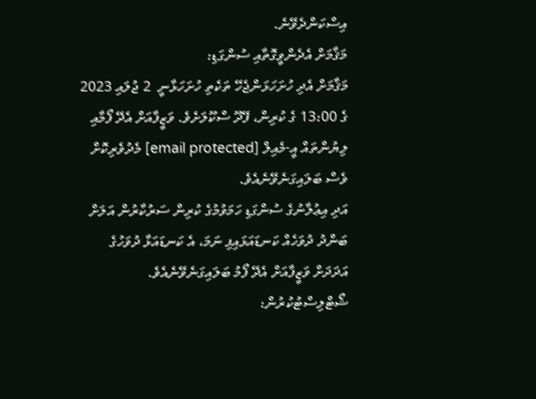އިސްކަންދެވޭނެ.
މަޤާމަށް އެދެންވީގޮތާއި ސުންގަޑި:
މަޤާމަށް އެދި ހުށަހަޅަންޖެހޭ ތަކެތި ހުށަހަޅާނީ  2 ޖުލައި 2023 ގެ 13:00 ގެ ކުރިން، ފޭދޫ ސްކޫލަށެވެ. ވަޒީފާއަށް އެދޭ ފޯމާއި ލިޔުންތައް އީ-މެއިލް [email protected] މެދުވެރިކޮށް ވެސް ބަލައިގަނެވޭނެއެވެ.
އަދި އިޢުލާނުގެ ސުންގަޑި ހަމަވުމުގެ ކުރިން ސަރުކާރުން އަލަށް ބަންދު ދުވަހެއް ކަނޑައަޅައިފި ނަމަ، އެ ކަނޑައަޅާ ދުވަހުގެ އަދަދަށް ވަޒީފާއަށް އެދޭ ފޯމު ބަލައިގަނެވޭނެއެވެ.
ޝޯޓްލިސްޓުކުރުން: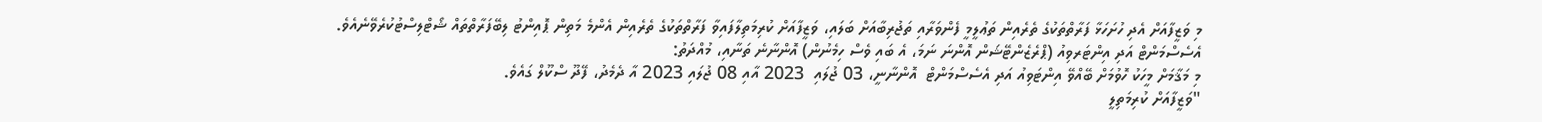މި ވަޒީފާއަށް އެދި ހުށަހަޅާ ފަރާތްތަކުގެ ތެރެއިން ތަޢުލީމީ ފެންވަރާއި ތަޖުރިބާއަށް ބަލައި، ވަޒީފާއަށް ކުރިމަތިލާފައިވާ ފަރާތްތަކުގެ ތެރެއިން އެންމެ މަތިން ޕޮއިންޓު ލިބޭފަރާތްތައް ޝޯޓްލިސްޓުކުރެވޭނެއެވެ.
އެސެސްމަންޓް އަދި އިންޓަރވިއު (ޕްރެޒެންޓޭޝަން އޮންނަ ނަމަ، އެ ބައި ވެސް ހިމެނުން) އޮންނާނެ ތަނާއި، މުއްދަތު:
މި މަޤާމަށް މީހަކު ހޮވުމަށް ބޭއްވޭ އިންޓަވިއު އަދި އެސެސްމަންޓް  އޮންނާނީ، 03 ޖުލައި  2023 އާއި 08 ޖުލައި 2023 އާ ދެމެދު، ފޭދޫ ސްކޫލް ގައެވެ.
"ވަޒީފާއަށް ކުރިމަތިލީ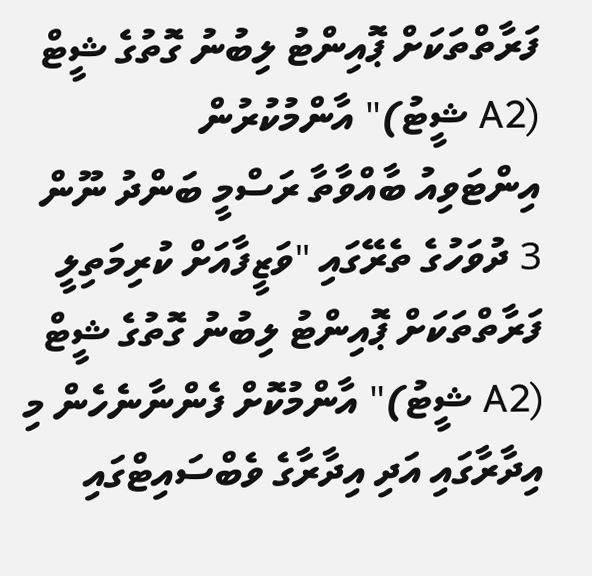ފަރާތްތަކަށް ޕޮއިންޓު ލިބުނު ގޮތުގެ ޝީޓް (A2 ޝީޓު)" އާންމުކުރުން
އިންޓަވިއު ބާއްވާތާ ރަސްމީ ބަންދު ނޫން 3 ދުވަހުގެ ތެރޭގައި "ވަޒީފާއަށް ކުރިމަތިލީ ފަރާތްތަކަށް ޕޮއިންޓު ލިބުނު ގޮތުގެ ޝީޓް (A2 ޝީޓު)" އާންމުކޮށް ފެންނާނެހެން މި އިދާރާގައި އަދި އިދާރާގެ ވެބްސައިޓްގައި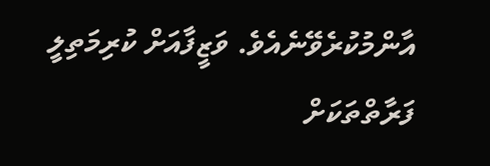އާންމުކުރެވޭނެއެވެ. ވަޒީފާއަށް ކުރިމަތިލީ ފަރާތްތަކަށް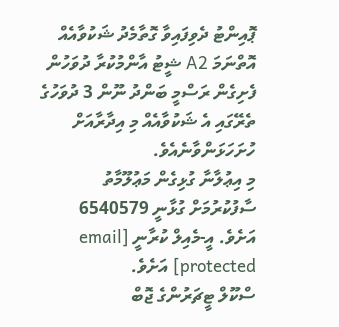ޕޮއިންޓު ދެވިފައިވާ ގޮތާމެދު ޝަކުވާއެއް އޮތްނަމަ A2 ޝީޓު އާންމުކުރާ ދުވަހުން ފެށިގެން ރަސްމީ ބަންދު ނޫން 3 ދުވަހުގެ ތެރޭގައި އެ ޝަކުވާއެއް މި އިދާރާއަށް ހުށަހަޅަންވާނެއެވެ.
މި އިޢުލާނާ ގުޅިގެން މަޢުލޫމާތު ސާފުކުރުމަށް ގުޅާނީ 6540579 އަށެވެ. އީ-މެއިލް ކުރާނީ [email protected] އަށެވެ.
ސްކޫލް ޓީޗަރުންގެ ޖޮބް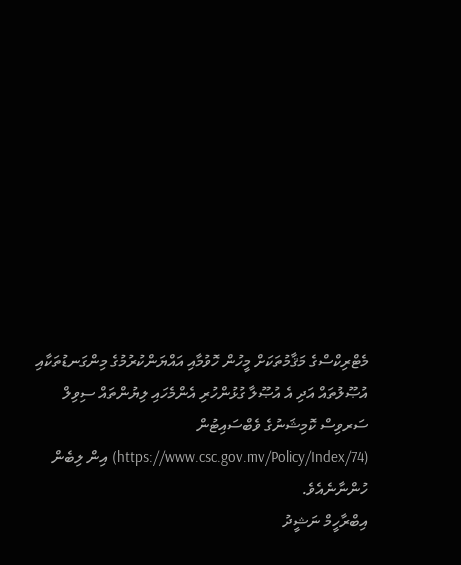މެޓްރިކްސްގެ މަޤާމުތަކަށް މީހުން ހޮވުމާއި އައްޔަންކުރުމުގެ މިންގަނޑުތަކާއި އުޞޫލުތައް އަދި އެ އުޞޫލާ ގުޅުންހުރި އެންމެހައި ލިޔުންތައް ސިވިލް ސަރވިސް ކޮމިޝަނުގެ ވެބްސައިޓުން (https://www.csc.gov.mv/Policy/Index/74) އިން ލިބެން ހުންނާނެއެވެ.
އިބްރާހީމް ނަޝީދު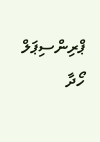ޕްރިންސިޕަލް
ހޯދާ